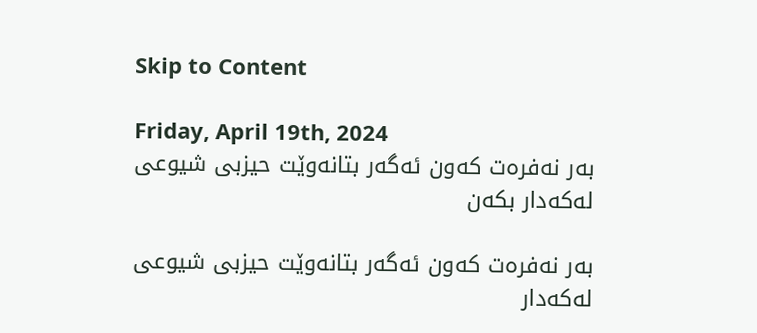Skip to Content

Friday, April 19th, 2024
به‌ر نه‌فره‌ت که‌ون ئه‌گه‌ر بتانه‌وێت حیزبی شیوعی له‌که‌دار بکه‌ن

به‌ر نه‌فره‌ت که‌ون ئه‌گه‌ر بتانه‌وێت حیزبی شیوعی له‌که‌دار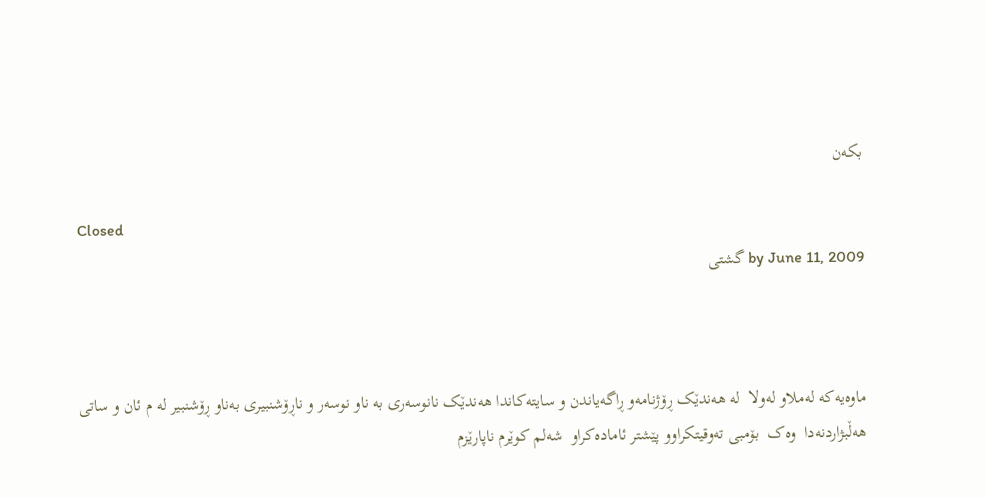بکه‌ن

Closed
by June 11, 2009 گشتی



ماوه‌یه‌که ‌له‌ملاو له‌ولا  له ‌هه‌ندێک ڕۆژنامه‌و ڕاگه‌یاندن و سایته‌کاندا ‌هه‌ندێک نانوسه‌ری به‌ ناو نوسه‌ر و ناڕۆشنبیری به‌ناو ڕۆشنبیر له م ‌ئان و ساتی هه‌ڵبژاردنه‌دا  وه‌ک  بۆمبی ته‌وقیتکراوو پێشتر ئاماده‌کراو‌ ‌ شه‌لم کوێرم ناپارێزم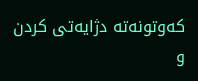که‌وتونه‌ته ‌دژایه‌تی کردن و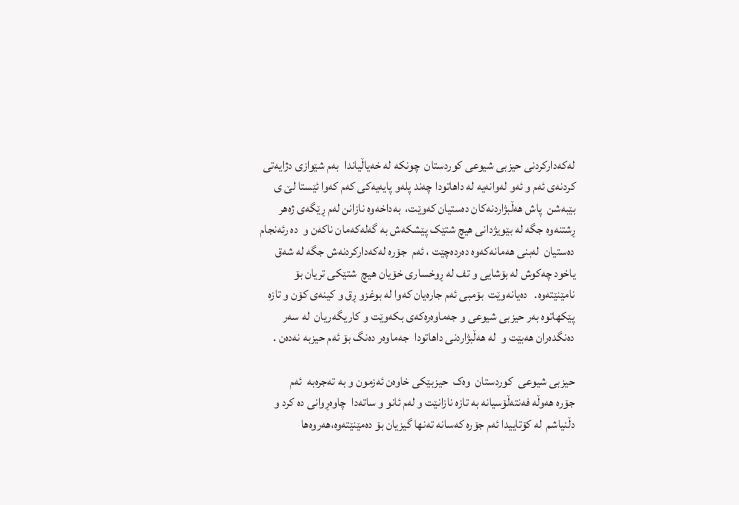له‌که‌دارکردنی حیزبی شیوعی کوردستان  چونکه ‌له ‌خه‌یاڵیاندا  به‌م شێوازی ‌دژایه‌تی کردنه‌ی ئه‌م و ئه‌و له‌وانه‌یه‌ له ‌داهاتودا چه‌ند پله‌و پایه‌یه‌کی که‌م که‌وا ئێستا لێ ی بێبه‌شن  پاش هه‌ڵبژاردنه‌کان ده‌ستیان که‌وێت،  به‌داخه‌وه‌ نازانن له‌م ڕێگه‌ی ژه‌هر ڕشتنه‌وه ‌جگه ‌له‌ بێویژدانی هیچ شتێک پێشکه‌ش به ‌گه‌له‌که‌مان ناکه‌ن و  ده ر‌ئه‌نجام  ده‌ستیان  له‌بنی هه‌مانه‌که‌وه ‌ده‌رده‌چێت ، ئه‌م  جۆره‌ له‌که‌دارکردنه‌ش جگه ‌له‌ شه‌ق یاخود چه‌کوش له ‌بۆشایی و تف له‌ ڕوخساری خۆیان هیچ  شتێکی تریان بۆ نامێنێته‌وه‌.   ده‌یانه‌وێت  بۆمبی ئه‌م جاره‌یان که‌وا له ‌بوغزو ڕق و کینه‌ی کۆن و تازه‌ پێکهاتوه‌ به‌ر حیزبی شیوعی و جه‌ماوه‌ره‌که‌ی بکه‌وێت و کاریگه‌ریان  له ‌سه‌ر ده‌نگده‌ران هه‌بێت و  له‌ هه‌ڵبژاردنی داهاتودا  جه‌ماوه‌ر ده‌نگ بۆ ئه‌م حیزبه ‌نه‌ده‌ن .

حیزبی شیوعی  کوردستان  وه‌ک  حیزبێکی خاوه‌ن ئه‌زمون و به ‌ته‌جره‌به  ‌‌ئه‌م جۆره ‌هه‌وڵه‌ فه‌نته‌ڵۆسیانه‌‌‌ به ‌تازه ‌نازانێت و له‌م ئانو و ساته‌دا  چاوه‌ڕوانی ده‌ کرد و دڵنیاشم  له ‌کۆتاییدا ئه‌م جۆره ‌که‌سانه ‌ته‌نها گیزیان بۆ ده‌مێنێته‌وه‌،هه‌روه‌ها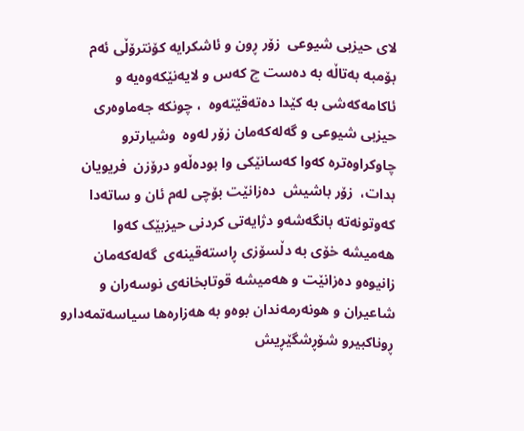لای حیزبی شیوعی  زۆر ڕون و ئاشکرایه ‌کۆنترۆڵی ئه‌م بۆمبه‌ به‌تاڵه‌‌ به ‌ده‌ست چ که‌س و لایه‌نێکه‌‌وه‌یه‌ و ئاکامه‌که‌شی به‌ کێدا ده‌ته‌قێته‌وه‌ ‌ ، چونکه ‌جه‌ماوه‌ری  حیزبی شیوعی و گه‌له‌که‌مان زۆر له‌وه‌  وشیارترو چاوکراوه‌تره‌‌ که‌وا که‌سانێکی وا بوده‌ڵه‌و درۆزن  فریویان بدات،  زۆر باشیش  ده‌زانێت بۆچی له‌م ئان و ساته‌دا که‌وتونه‌ته ‌بانگه‌شه‌و دژایه‌تی کردنی حیزبێک که‌وا هه‌میشه‌ خۆی به‌ دڵسۆزی ڕاسته‌قینه‌ی  گه‌له‌که‌مان  زانیوه‌و ده‌زانێت و هه‌میشه ‌قوتابخانه‌ی نوسه‌ران و شاعیران و هونه‌رمه‌ندان بوه‌و به ‌هه‌زاره‌ها سیاسه‌تمه‌دارو ڕوناکبیرو شۆڕشگێڕیش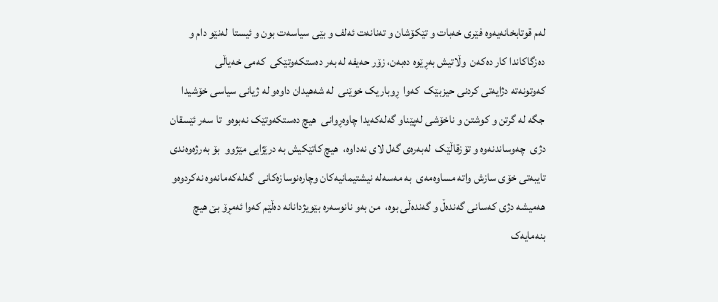له‌م قوتابخانه‌یه‌وه ‌فێری خه‌بات و تێکۆشان و ته‌نانه‌ت ئه‌لف و بێی سیاسه‌ت بون و ئیستا  له‌نێو دام و ده‌زگاکاندا کار ده‌که‌ن  وڵاتیش به‌ڕێوه ‌ده‌به‌ن، زۆر حه‌یفه‌ له ‌به‌ر ده‌ستکه‌وتێکی  که‌می خه‌یاڵی  که‌وتونه‌ته ‌دژایه‌تی کردنی حیزبێک  که‌وا  ڕوباریک خوێنی  له ‌شه‌هیدان داوه‌و له ‌ژیانی سیاسی خۆشیدا  جگه ‌له ‌گرتن و کوشتن و ناخۆشی له‌پێناو گه‌له‌که‌یدا چاوه‌ڕوانی  هیچ ده‌ستکه‌وتێک ‌نه‌بوه‌و  تا سه‌ر ئێسقان دژی  چه‌وساندنه‌وه و تۆزقاڵێک  له‌به‌ره‌ی گه‌ل لای نه‌داوه‌،  هیچ کاتێکیش به ‌درێژایی مێژوو  بۆ به‌رژه‌وه‌ندی تایبه‌تی خۆی سازش واته‌ مساوه‌مه‌ی  به‌ مه‌سه‌له‌ نیشتیمانیه‌کان وچاره‌نوسازه‌کانی  گه‌له‌که‌مانه‌‌وه ‌نه‌کردوه‌و هه‌میشه ‌دژی که‌سانی گه‌نده‌ڵ و گه‌نده‌ڵی بوه‌،  من به‌و نانوسه‌ره ‌بێویژدانانه ‌ده‌ڵێم که‌وا ئه‌مڕۆ بێ هیچ بنه‌مایه‌ک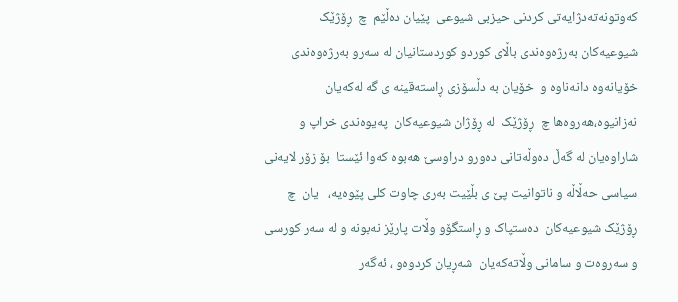که‌وتونه‌ته‌دژایه‌تی کردنی حیزبی شیوعی  پێیان ده‌ڵێم  چ  ڕۆژێک شیوعیه‌کان ‌به‌رژه‌وه‌ندی باڵای کوردو کوردستانیان له ‌سه‌رو به‌رژه‌وه‌ندی خۆیانه‌وه ‌دانه‌ناوه و‌  خۆیان به ‌دڵسۆزی ڕاسته‌قینه ی گه له‌که‌یان  نه‌زانیوه‌،هه‌روه‌ها چ  ڕۆژێک  له ‌ڕۆژان شیوعیه‌کان  په‌یوه‌ندی خراپ و  شاراوه‌یان له ‌گه‌ڵ ده‌وڵه‌تانی ده‌ورو دراوسێ هه‌بوه‌ ‌که‌وا ئێستا  بۆ زۆر لایه‌نی سیاسی حه‌ڵاڵه و ناتوانیت پێ ی بڵێیت به‌ری چاوت کلی پێوه‌یه‌،  ‌ یان  چ ڕۆژێک شیوعیه‌کان  ده‌ستپاک و ڕاستگۆو وڵات پارێز نه‌بونه‌‌ و له ‌سه‌ر کورسی و سه‌روه‌ت و سامانی وڵاته‌که‌یان  شه‌ڕیان کرد‌وه‌و ، ئه‌گه‌ر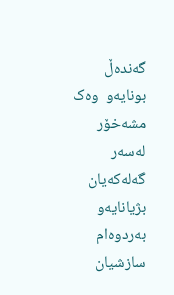گه‌نده‌ڵ بونایه‌و  وه‌ک مشه‌خۆر له‌سه‌ر گه‌له‌که‌یان بژیانایه‌و به‌ردوه‌ام   سازشیان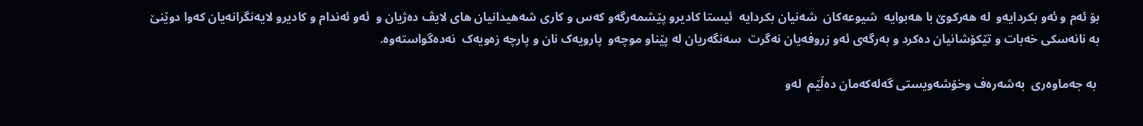بۆ ئه‌م و ئه‌و بکردایه‌و  له ‌هه‌رکوێ با هه‌بوایه  شیوعه‌کان  ‌‌شه‌نیان بکردایه  ‌‌ئیستا کادیرو پێشمه‌رگه‌و که‌س و کاری شه‌هیدانیان های لایڤ ده‌ژیان و  ئه‌و ئه‌ندام و کادیرو لایه‌نگرانه‌یان که‌وا دوێنێ  به ‌نانه‌سکی خه‌بات و تێکۆشانیان ده‌کرد و به‌رگه‌ی ئه‌و زروفه‌یان نه‌گرت  سه‌نگه‌ریان له ‌پێناو موچه‌و  پارویه‌ک نان و پارچه ‌زه‌ویه‌ک  نه‌ده‌گواسته‌وه‌.

 به جه‌ماوه‌ری  به‌شه‌ره‌ف وخۆشه‌ویستی گه‌له‌که‌مان ده‌ڵێم  له‌و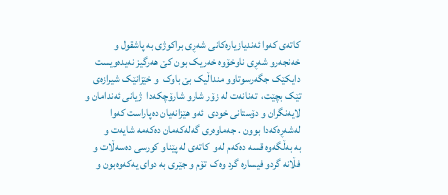کاته‌ی که‌وا ئه‌ندیازیاره‌کانی شه‌ڕی براکوژی به پاشقول و خه‌نجه‌رو ‌شه‌ڕی ناوخۆوه‌ خه‌ریک بون کێ هه‌رگیز نه‌یده‌ویست  دایکێک جگه‌رسوتاوو منداڵیک بێ باوک  و خێزانێک شیرازه‌ی  تێک بچێت،  ته‌نانه‌ت له ‌زۆر شارو شارۆچکه‌دا  ژیانی ئه‌ندامان و   لایه‌نگران و دۆستانی خودی  ئه‌و هێزانه‌یان ده‌پاراست که‌وا له‌شه‌ڕه‌که‌دا بوون . جه‌ماوه‌ری گه‌له‌که‌مان ده‌که‌مه ‌شایه‌ت و به ‌به‌ڵگه‌وه ‌قسه ‌ده‌که‌م له‌و  کاته‌ی له‌ پێناو کورسی ده‌سه‌ڵات و فڵانه ‌گردو فیساره ‌گرد وه‌ک  تۆم و جێری به ‌دوای یه‌که‌وه‌بون و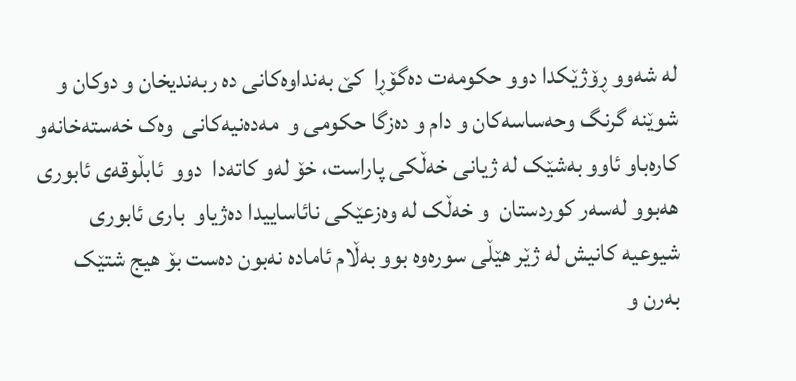له ‌شه‌وو ڕۆژێکدا دوو حکومه‌ت ده‌گۆڕا  کێ به‌نداوه‌کانی ده ر‌به‌ندیخان و دوکان و شوێنه گرنگ و‌حه‌ساسه‌کان و دام و ده‌زگا حکومی و  مه‌ده‌نیه‌کانی  وه‌ک خه‌سته‌خانه‌و کاره‌باو ئاوو به‌شێک له‌ ژیانی خه‌ڵکی پاراست، خۆ له‌و کاته‌دا  دوو  ئابڵوقه‌ی ئابوری هه‌بوو له‌سه‌ر کوردستان  و خه‌ڵک له‌ وه‌زعێکی نائاساییدا ده‌ژیاو  باری ئابوری شیوعیه کانیش ‌له ‌ژێر هێڵی سوره‌وه ‌بوو به‌ڵام ئاماده ‌نه‌بون ده‌ست بۆ هیج شتێک به‌رن و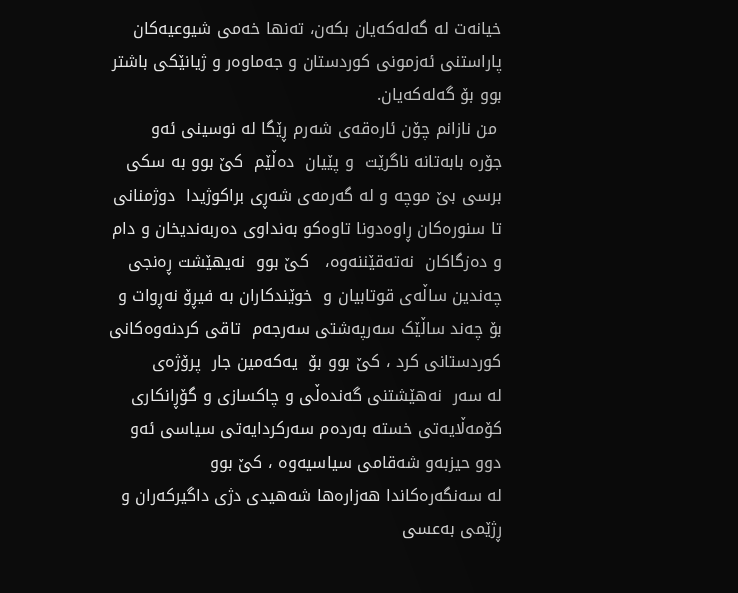خیانه‌ت له ‌گه‌له‌که‌یان بکه‌ن، ته‌نها خه‌می شیوعیه‌کان  پاراستنی ئه‌زمونی کوردستان و جه‌ماوه‌ر و ژیانێكی باشتر بوو بۆ گه‌له‌که‌یان.
 من نازانم چۆن ئاره‌قه‌ی شه‌رم ڕێگا له ‌نوسینی ئه‌و جۆره ‌بابه‌تانه ‌ناگرێت  و پێیان  ‌ده‌ڵێم  کێ بوو به ‌سکی برسی بێ موچه‌ و له ‌گه‌رمه‌ی شه‌ڕی براکوژیدا  دوژمنانی تا سنوره‌کان ڕاوه‌دونا تاوه‌کو به‌نداوی ده‌ربه‌ندیخان و دام و ده‌زگاکان  نه‌ته‌قێننه‌وه‌،   کێ بوو  نه‌یهێشت ڕه‌نجی چه‌ندین ساڵه‌ی قوتابیان و  خوێندکاران به ‌فیڕۆ نه‌ڕوات و بۆ چه‌ند ساڵێک سه‌رپه‌شتی سه‌رجه‌م  تاقی کردنه‌وه‌کانی  کوردستانی کرد ، کێ بوو بۆ  یه‌که‌مین جار  پرۆژه‌ی له ‌سه‌ر  نه‌هێشتنی گه‌نده‌ڵی و چاکسازی و گۆڕانکاری کۆمه‌ڵایه‌تی خسته ‌به‌رده‌م سه‌رکردایه‌تی سیاسی ئه‌و دوو حیزبه‌و شه‌قامی سیاسیه‌وه‌ ، کێ بوو له ‌سه‌نگه‌ره‌کاندا هه‌زاره‌ها شه‌هیدی دژی داگیرکه‌ران و ڕژێمی به‌عسی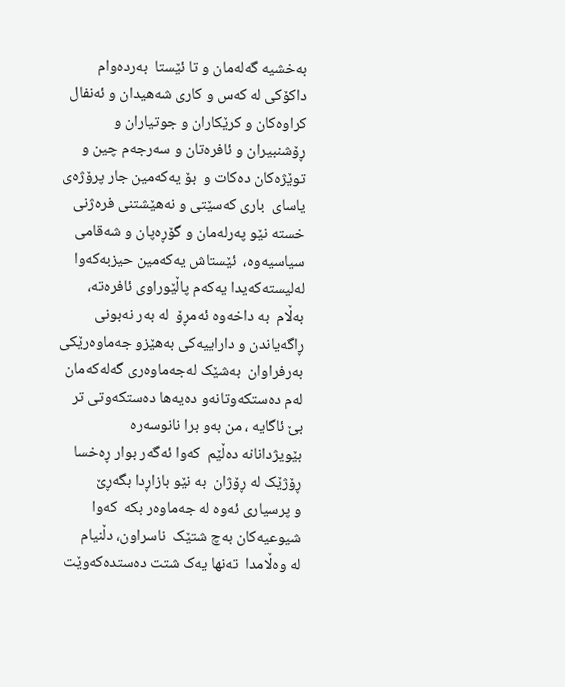به‌خشیه‌ گه‌له‌مان و تا ئێستا  به‌رده‌وام داکۆکی له که‌س و کاری شه‌هیدان و ئه‌نفال کراوه‌کان و ‌کرێکاران و جوتیاران و ڕۆشنبیران و ئافره‌تان و سه‌رجه‌م چین و توێژه‌کان ده‌کات و  بۆ یه‌که‌مین جار پرۆژه‌ی یاسای  باری که‌سێتی و نه‌هێشتنی فره‌ژنی خسته نێو ‌په‌رله‌مان و گۆڕه‌پان و شه‌قامی  سیاسیه‌وه‌،  ئێستاش یه‌که‌مین حیزبه‌که‌وا له‌لیسته‌که‌یدا یه‌که‌م پاڵێوراوی ئافره‌ته‌،  به‌ڵام  به ‌داخه‌وه ئه‌مڕۆ  ‌له ‌به‌ر نه‌بونی ڕاگه‌یاندن و داراییه‌کی به‌هێزو جه‌ماوه‌رێکی به‌رفراوان  به‌شێک له‌جه‌ماوه‌ری گه‌له‌که‌مان  له‌م ده‌ستکه‌وتانه‌و ده‌یه‌ها ده‌ستکه‌وتی تر  بێ ئاگایه‌ ، من به‌و برا نانوسه‌ره‌ بێویژدانانه ‌‌ده‌ڵێم  که‌وا ئه‌گه‌ر بوار ڕه‌خسا  ڕۆژێک له ‌ڕۆژان  به‌ نێو بازاڕدا بگه‌ڕێ و ‌پرسیاری ئه‌وه ‌له جه‌ماوه‌ر بکه‌ ‌ که‌وا  شیوعیه‌کان به‌چ شتێک  ناسراون، دڵنیام له ‌وه‌ڵامدا  ته‌نها یه‌ک شتت ده‌ستده‌که‌وێت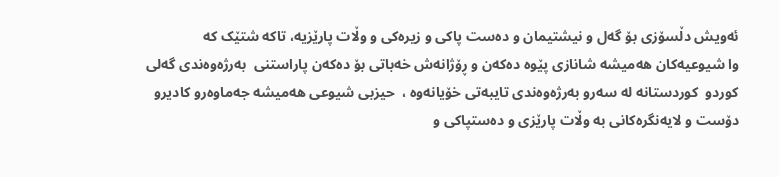ئه‌ویش دڵسۆزی بۆ گه‌ل و نیشتیمان و ده‌ست پاکی و زیره‌کی و وڵات پارێزیه‌، تاکه ‌شتێک که وا ‌شیوعیه‌کان هه‌میشه‌ شانازی پێوه ‌ده‌که‌ن و ڕۆژانه‌ش خه‌باتی بۆ ده‌که‌ن پاراستنی  به‌رژه‌وه‌ندی گه‌لی کوردو  کوردستانه‌ له ‌سه‌رو به‌رژه‌وه‌ندی تایبه‌تی خۆیانه‌وه‌ ،  حیزبی شیوعی هه‌میشه جه‌ماوه‌رو ‌کادیرو دۆست و لایه‌نگره‌کانی به ‌وڵات پارێزی و ده‌ستپاکی و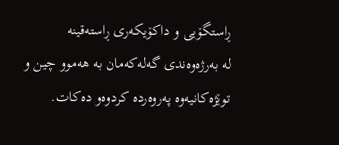ڕاستگۆیی و داکۆیکه‌ری ڕاسته‌قینه‌ له ‌به‌رژه‌وه‌ندی گه‌له‌که‌مان به ‌هه‌موو چین و توێژه‌کانیه‌وه ‌په‌روه‌رده ‌کردوه‌و ده‌کات.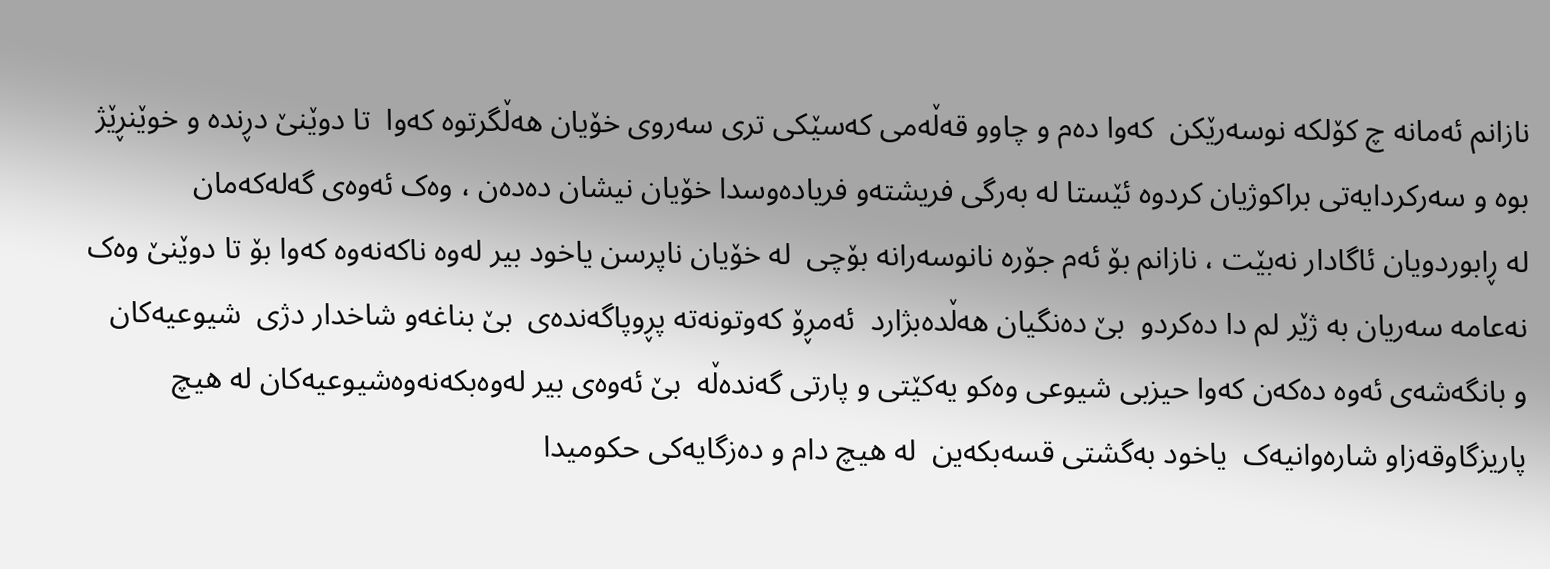نازانم ئه‌مانه‌ چ کۆلکه‌ نوسه‌رێکن  که‌وا ده‌م و چاوو قه‌ڵه‌می که‌سێکی تری سه‌روی خۆیان هه‌ڵگرتوه ‌که‌وا  تا دوێنێ دڕنده‌ و خوێنڕێژ بوه‌ و سه‌رکردایه‌تی براکوژیان کرد‌وه‌ ئێستا له ‌به‌رگی فریشته‌و فریاده‌وسدا خۆیان نیشان ده‌ده‌ن ، وه‌ک ئه‌وه‌ی گه‌له‌که‌مان  له ‌ڕابوردویان ئاگادار نه‌بێت ، نازانم بۆ ئه‌م جۆره ‌نانوسه‌رانه‌ بۆچی  له ‌خۆیان ناپرسن یاخود بیر له‌وه ‌ناکه‌نه‌وه‌ که‌وا بۆ تا دوێنێ وه‌ک نه‌عامه ‌سه‌ریان به ‌ژێر لم دا ده‌کردو  بێ ده‌نگیان هه‌ڵده‌بژارد  ئه‌مڕۆ که‌وتونه‌ته ‌پڕوپاگه‌نده‌ی  بێ بناغه‌و شاخدار دژی  شیوعیه‌کان و ‌‌بانگه‌شه‌ی ئه‌وه‌ ده‌که‌ن که‌وا حیزبی شیوعی وه‌کو یه‌کێتی و پارتی گه‌نده‌ڵه  بێ ئه‌وه‌ی بیر له‌وه‌بکه‌نه‌وه‌شیوعیه‌کان له‌ هیچ پاریزگاو‌قه‌زاو شاره‌وانیه‌ک  یاخود به‌گشتی قسه‌بکه‌ین  له ‌هیچ دام و ده‌زگایه‌کی حکومیدا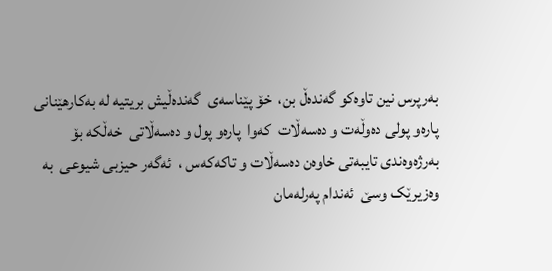به‌رپرس نین تاوه‌کو گه‌نده‌ڵ بن،  خۆ پێناسه‌ی  گه‌نده‌ڵیش بریتیه ‌له ‌به‌کارهێنانی پاره‌و پولی ده‌وڵه‌ت و ده‌سه‌ڵات  که‌وا  پاره‌و پول و ده‌سه‌ڵاتی  خه‌ڵکه بۆ به‌رژه‌وه‌ندی تایبه‌تی خاوه‌ن ده‌سه‌ڵات و تاکه‌که‌س ،  ئه‌گه‌ر حیزبی شیوعی  به‌ وه‌زیرێک وسێ  ئه‌ندام په‌رله‌مان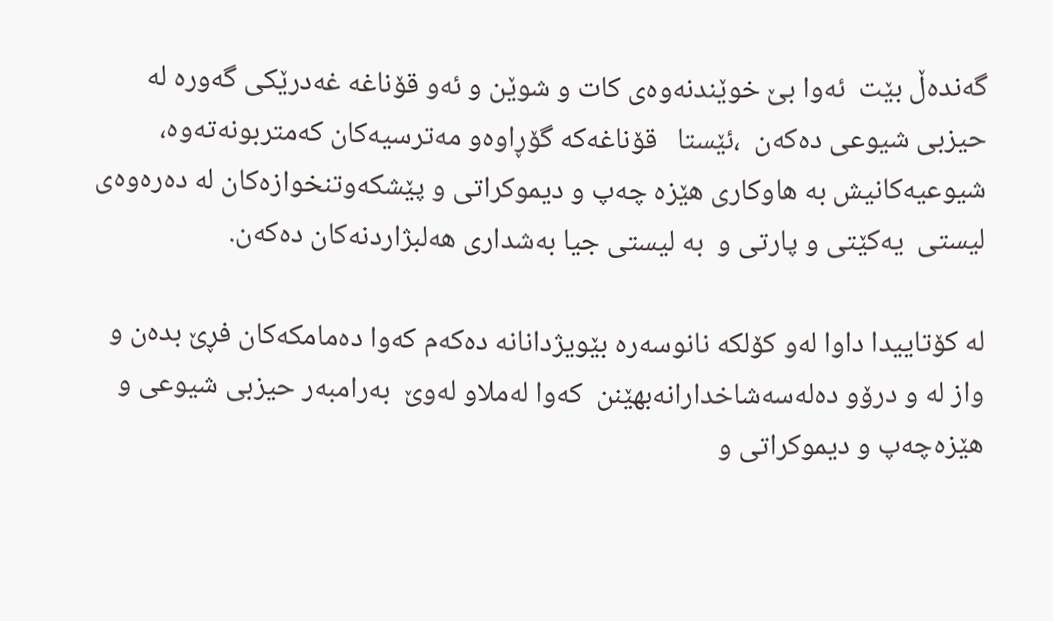گه‌نده‌ڵ بێت  ئه‌وا بێ خوێندنه‌وه‌ی کات و شوێن و ئه‌و قۆناغه‌ غه‌درێکی گه‌وره ‌له‌ حیزبی شیوعی ده‌که‌ن  ،ئێستا   قۆناغه‌که ‌گۆڕاوه‌و مه‌ترسیه‌کان که‌متربونه‌ته‌وه‌،  شیوعیه‌کانیش به ‌هاوکاری هێزه‌ چه‌پ و دیموکراتی و پێشکه‌وتنخوازه‌کان له ‌ده‌ره‌وه‌ی لیستی  یه‌کێتی و پارتی و  به‌ لیستی جیا به‌شداری هه‌لبژاردنه‌کان ده‌که‌ن.

له ‌کۆتاییدا داوا له‌و کۆلکه ‌نانوسه‌ره‌ بێویژدانانه ‌‌ده‌که‌م که‌وا ده‌مامکه‌کان فڕێ بده‌ن و واز له و‌ درۆو ده‌له‌سه‌شاخدارانه‌بهێنن  که‌وا له‌ملاو له‌وێ  به‌رامبه‌ر حیزبی شیوعی و هێزه‌چه‌پ و دیموکراتی و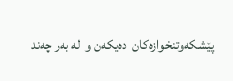پێشکه‌وتنخوازه‌کان  ده‌یکه‌ن و  له ‌به‌ر چه‌ند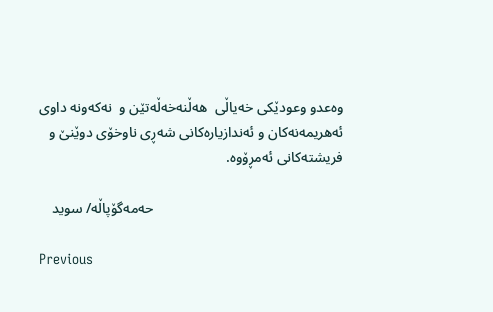وه‌عدو وعودێکی خه‌یاڵی  هه‌ڵنه‌خه‌ڵه‌تێن و  نه‌که‌ونه ‌داوی ئه‌هریمه‌نه‌کان و ئه‌ندازیاره‌کانی شه‌ڕی ناوخۆی دوێنێ و فریشته‌کانی ئه‌مڕۆوه‌‌.

                                                    حه‌مه‌گۆپاڵه‌/ سوید

Previous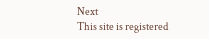Next
This site is registered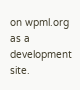on wpml.org as a development site.